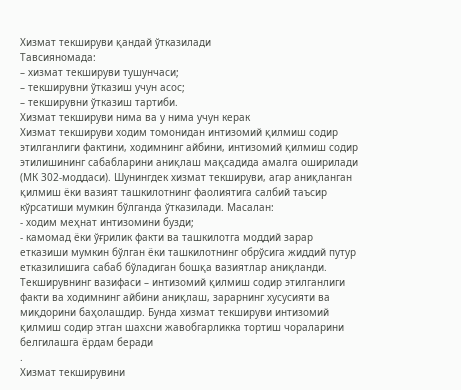Хизмат текшируви қандай ўтказилади
Тавсияномада:
– хизмат текшируви тушунчаси;
– текширувни ўтказиш учун асос;
– текширувни ўтказиш тартиби.
Хизмат текшируви нима ва у нима учун керак
Хизмат текшируви ходим томонидан интизомий қилмиш содир этилганлиги фактини, ходимнинг айбини, интизомий қилмиш содир этилишининг сабабларини аниқлаш мақсадида амалга оширилади (МК 302-моддаси). Шунингдек хизмат текшируви, агар аниқланган қилмиш ёки вазият ташкилотнинг фаолиятига салбий таъсир кўрсатиши мумкин бўлганда ўтказилади. Масалан:
- ходим меҳнат интизомини бузди;
- камомад ёки ўғрилик факти ва ташкилотга моддий зарар етказиши мумкин бўлган ёки ташкилотнинг обрўсига жиддий путур етказилишига сабаб бўладиган бошқа вазиятлар аниқланди.
Текширувнинг вазифаси – интизомий қилмиш содир этилганлиги факти ва ходимнинг айбини аниқлаш, зарарнинг хусусияти ва миқдорини баҳолашдир. Бунда хизмат текшируви интизомий қилмиш содир этган шахсни жавобгарликка тортиш чораларини белгилашга ёрдам беради
.
Хизмат текширувини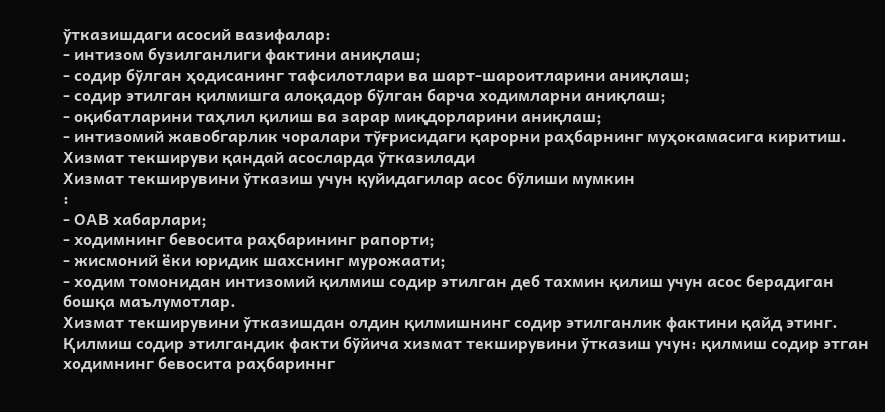ўтказишдаги асосий вазифалар:
- интизом бузилганлиги фактини аниқлаш;
- содир бўлган ҳодисанинг тафсилотлари ва шарт-шароитларини аниқлаш;
- содир этилган қилмишга алоқадор бўлган барча ходимларни аниқлаш;
- оқибатларини таҳлил қилиш ва зарар миқдорларини аниқлаш;
- интизомий жавобгарлик чоралари тўғрисидаги қарорни раҳбарнинг муҳокамасига киритиш.
Хизмат текшируви қандай асосларда ўтказилади
Хизмат текширувини ўтказиш учун қуйидагилар асос бўлиши мумкин
:
- ОАВ хабарлари;
- ходимнинг бевосита раҳбарининг рапорти;
- жисмоний ёки юридик шахснинг мурожаати;
- ходим томонидан интизомий қилмиш содир этилган деб тахмин қилиш учун асос берадиган бошқа маълумотлар.
Хизмат текширувини ўтказишдан олдин қилмишнинг содир этилганлик фактини қайд этинг. Қилмиш содир этилгандик факти бўйича хизмат текширувини ўтказиш учун: қилмиш содир этган ходимнинг бевосита раҳбариннг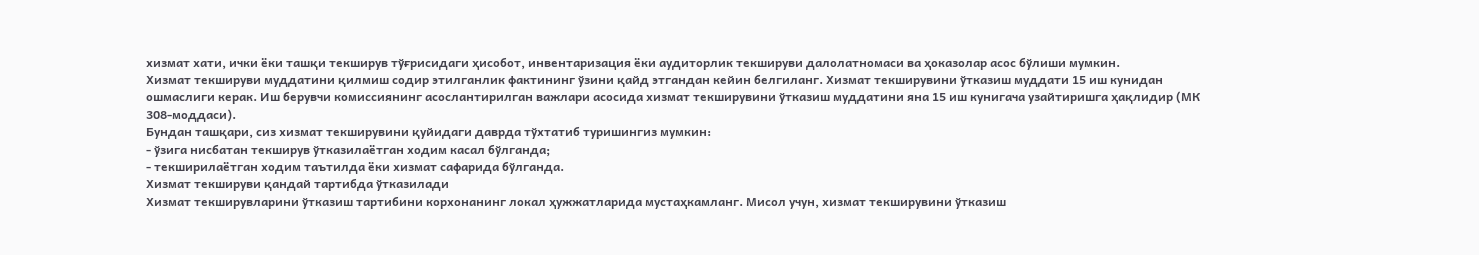хизмат хати, ички ёки ташқи текширув тўғрисидаги ҳисобот, инвентаризация ёки аудиторлик текшируви далолатномаси ва ҳоказолар асос бўлиши мумкин.
Хизмат текшируви муддатини қилмиш содир этилганлик фактининг ўзини қайд этгандан кейин белгиланг. Хизмат текширувини ўтказиш муддати 15 иш кунидан ошмаслиги керак. Иш берувчи комиссиянинг асослантирилган важлари асосида хизмат текширувини ўтказиш муддатини яна 15 иш кунигача узайтиришга ҳақлидир (МК 308-моддаси).
Бундан ташқари, сиз хизмат текширувини қуйидаги даврда тўхтатиб туришингиз мумкин:
- ўзига нисбатан текширув ўтказилаётган ходим касал бўлганда;
- текширилаётган ходим таътилда ёки хизмат сафарида бўлганда.
Хизмат текшируви қандай тартибда ўтказилади
Хизмат текширувларини ўтказиш тартибини корхонанинг локал ҳужжатларида мустаҳкамланг. Мисол учун, хизмат текширувини ўтказиш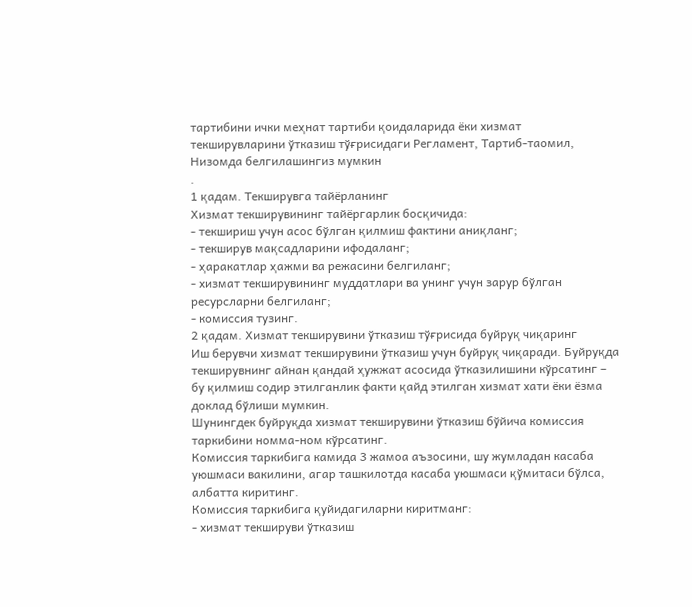тартибини ички меҳнат тартиби қоидаларида ёки хизмат текширувларини ўтказиш тўғрисидаги Регламент, Тартиб-таомил, Низомда белгилашингиз мумкин
.
1 қадам. Текширувга тайёрланинг
Хизмат текширувининг тайёргарлик босқичида:
- текшириш учун асос бўлган қилмиш фактини аниқланг;
- текширув мақсадларини ифодаланг;
- ҳаракатлар ҳажми ва режасини белгиланг;
- хизмат текширувининг муддатлари ва унинг учун зарур бўлган ресурсларни белгиланг;
- комиссия тузинг.
2 қадам. Хизмат текширувини ўтказиш тўғрисида буйруқ чиқаринг
Иш берувчи хизмат текширувини ўтказиш учун буйруқ чиқаради. Буйруқда текширувнинг айнан қандай ҳужжат асосида ўтказилишини кўрсатинг – бу қилмиш содир этилганлик факти қайд этилган хизмат хати ёки ёзма доклад бўлиши мумкин.
Шунингдек буйруқда хизмат текширувини ўтказиш бўйича комиссия таркибини номма-ном кўрсатинг.
Комиссия таркибига камида 3 жамоа аъзосини, шу жумладан касаба уюшмаси вакилини, агар ташкилотда касаба уюшмаси қўмитаси бўлса, албатта киритинг.
Комиссия таркибига қуйидагиларни киритманг:
- хизмат текшируви ўтказиш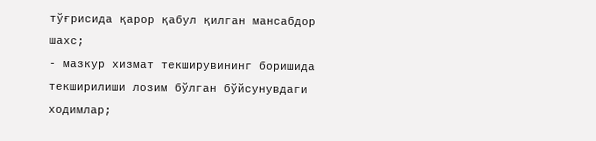тўғрисида қарор қабул қилган мансабдор шахс;
- мазкур хизмат текширувининг боришида текширилиши лозим бўлган бўйсунувдаги ходимлар;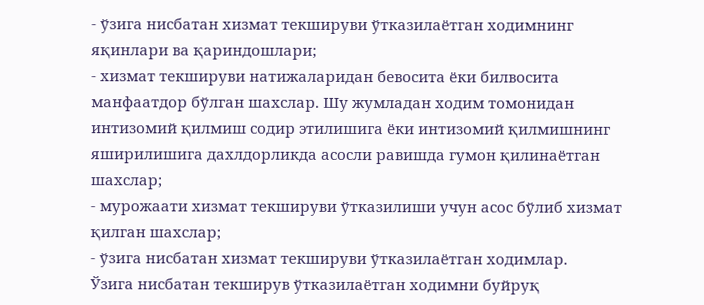- ўзига нисбатан хизмат текшируви ўтказилаётган ходимнинг яқинлари ва қариндошлари;
- хизмат текшируви натижаларидан бевосита ёки билвосита манфаатдор бўлган шахслар. Шу жумладан ходим томонидан интизомий қилмиш содир этилишига ёки интизомий қилмишнинг яширилишига дахлдорликда асосли равишда гумон қилинаётган шахслар;
- мурожаати хизмат текшируви ўтказилиши учун асос бўлиб хизмат қилган шахслар;
- ўзига нисбатан хизмат текшируви ўтказилаётган ходимлар.
Ўзига нисбатан текширув ўтказилаётган ходимни буйруқ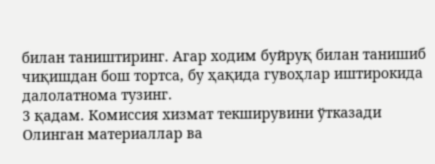билан таништиринг. Агар ходим буйруқ билан танишиб чиқишдан бош тортса, бу ҳақида гувоҳлар иштирокида далолатнома тузинг.
3 қадам. Комиссия хизмат текширувини ўтказади
Олинган материаллар ва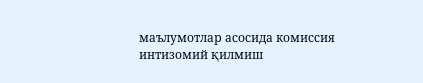маълумотлар асосида комиссия интизомий қилмиш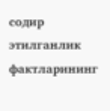содир этилганлик фактларининг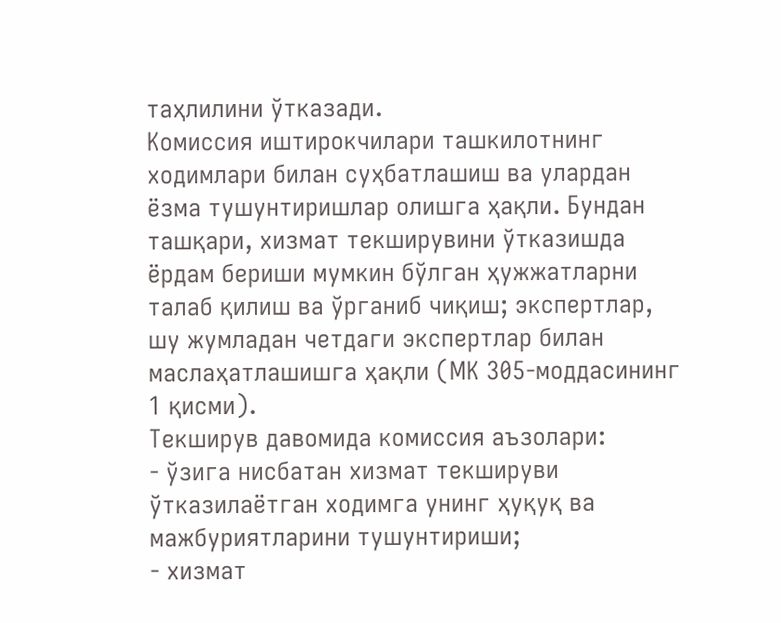таҳлилини ўтказади.
Комиссия иштирокчилари ташкилотнинг ходимлари билан суҳбатлашиш ва улардан ёзма тушунтиришлар олишга ҳақли. Бундан ташқари, хизмат текширувини ўтказишда ёрдам бериши мумкин бўлган ҳужжатларни талаб қилиш ва ўрганиб чиқиш; экспертлар, шу жумладан четдаги экспертлар билан маслаҳатлашишга ҳақли (МК 305-моддасининг 1 қисми).
Текширув давомида комиссия аъзолари:
- ўзига нисбатан хизмат текшируви ўтказилаётган ходимга унинг ҳуқуқ ва мажбуриятларини тушунтириши;
- хизмат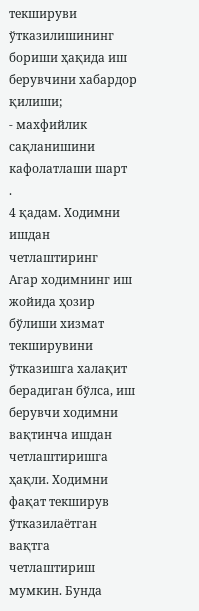текшируви ўтказилишининг бориши ҳақида иш берувчини хабардор қилиши;
- махфийлик сақланишини кафолатлаши шарт
.
4 қадам. Ходимни ишдан четлаштиринг
Агар ходимнинг иш жойида ҳозир бўлиши хизмат текширувини ўтказишга халақит берадиган бўлса, иш берувчи ходимни вақтинча ишдан четлаштиришга ҳақли. Ходимни фақат текширув ўтказилаётган вақтга четлаштириш мумкин. Бунда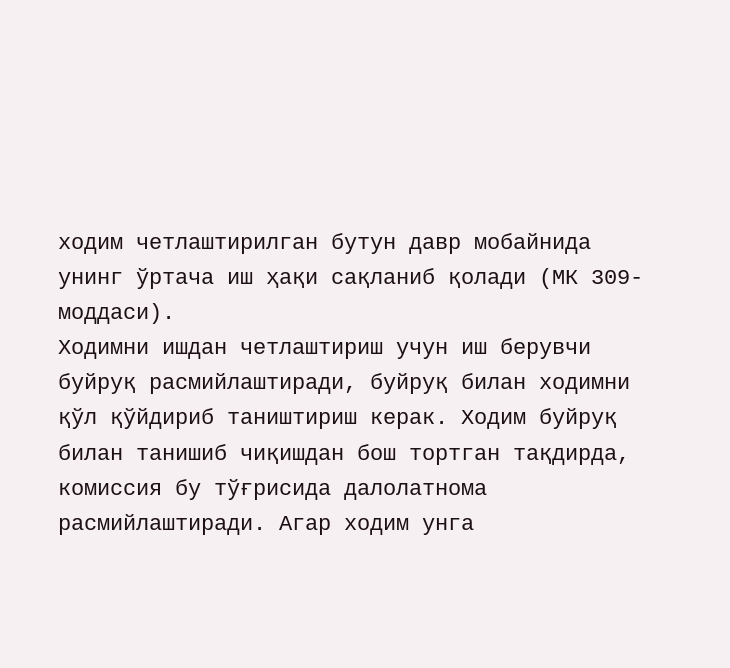ходим четлаштирилган бутун давр мобайнида унинг ўртача иш ҳақи сақланиб қолади (МК 309-моддаси).
Ходимни ишдан четлаштириш учун иш берувчи буйруқ расмийлаштиради, буйруқ билан ходимни қўл қўйдириб таништириш керак. Ходим буйруқ билан танишиб чиқишдан бош тортган тақдирда, комиссия бу тўғрисида далолатнома расмийлаштиради. Агар ходим унга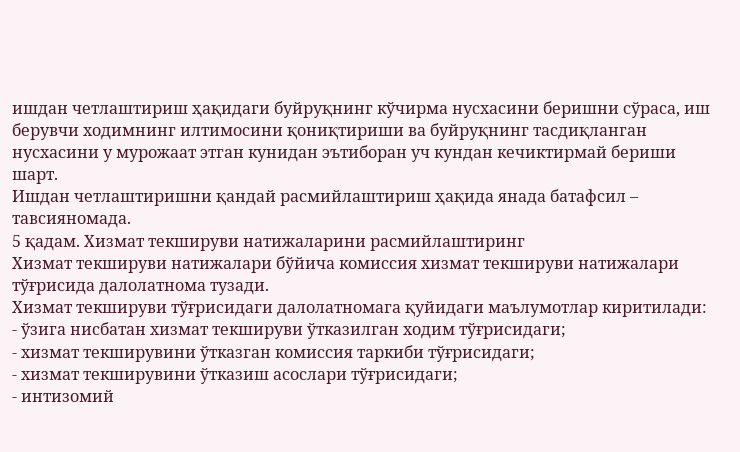ишдан четлаштириш ҳақидаги буйруқнинг кўчирма нусхасини беришни сўраса, иш берувчи ходимнинг илтимосини қониқтириши ва буйруқнинг тасдиқланган нусхасини у мурожаат этган кунидан эътиборан уч кундан кечиктирмай бериши шарт.
Ишдан четлаштиришни қандай расмийлаштириш ҳақида янада батафсил – тавсияномада.
5 қадам. Хизмат текшируви натижаларини расмийлаштиринг
Хизмат текшируви натижалари бўйича комиссия хизмат текшируви натижалари тўғрисида далолатнома тузади.
Хизмат текшируви тўғрисидаги далолатномага қуйидаги маълумотлар киритилади:
- ўзига нисбатан хизмат текшируви ўтказилган ходим тўғрисидаги;
- хизмат текширувини ўтказган комиссия таркиби тўғрисидаги;
- хизмат текширувини ўтказиш асослари тўғрисидаги;
- интизомий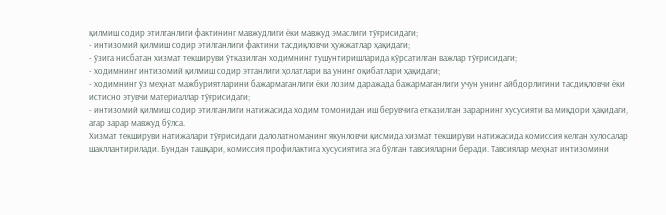қилмиш содир этилганлиги фактининг мавжудлиги ёки мавжуд эмаслиги тўғрисидаги;
- интизомий қилмиш содир этилганлиги фактини тасдиқловчи ҳужжатлар ҳақидаги;
- ўзига нисбатан хизмат текшируви ўтказилган ходимнинг тушунтиришларида кўрсатилган важлар тўғрисидаги;
- ходимнинг интизомий қилмиш содир этганлиги ҳолатлари ва унинг оқибатлари ҳақидаги;
- ходимнинг ўз меҳнат мажбуриятларини бажармаганлиги ёки лозим даражада бажармаганлиги учун унинг айбдорлигини тасдиқловчи ёки истисно этувчи материаллар тўғрисидаги;
- интизомий қилмиш содир этилганлиги натижасида ходим томонидан иш берувчига етказилган зарарнинг хусусияти ва миқдори ҳақидаги, агар зарар мавжуд бўлса.
Хизмат текшируви натижалари тўғрисидаги далолатноманинг якунловчи қисмида хизмат текшируви натижасида комиссия келган хулосалар шакллантирилади. Бундан ташқари, комиссия профилактига хусусиятига эга бўлган тавсияларни беради. Тавсиялар меҳнат интизомини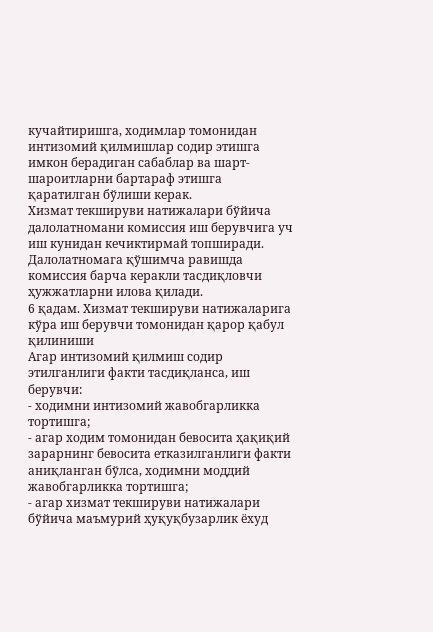кучайтиришга, ходимлар томонидан интизомий қилмишлар содир этишга имкон берадиган сабаблар ва шарт-шароитларни бартараф этишга қаратилган бўлиши керак.
Хизмат текшируви натижалари бўйича далолатномани комиссия иш берувчига уч иш кунидан кечиктирмай топширади. Далолатномага қўшимча равишда комиссия барча керакли тасдиқловчи ҳужжатларни илова қилади.
6 қадам. Хизмат текшируви натижаларига кўра иш берувчи томонидан қарор қабул қилиниши
Агар интизомий қилмиш содир этилганлиги факти тасдиқланса, иш берувчи:
- ходимни интизомий жавобгарликка тортишга;
- агар ходим томонидан бевосита ҳақиқий зарарнинг бевосита етказилганлиги факти аниқланган бўлса, ходимни моддий жавобгарликка тортишга;
- агар хизмат текшируви натижалари бўйича маъмурий ҳуқуқбузарлик ёхуд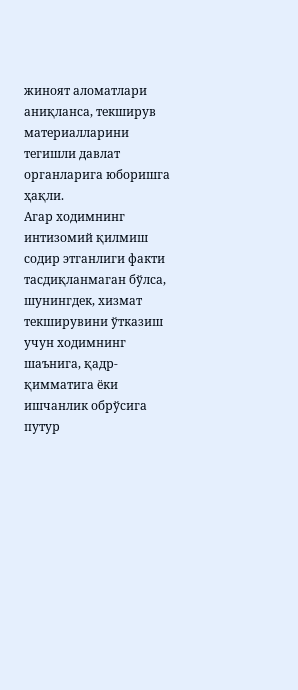жиноят аломатлари аниқланса, текширув материалларини тегишли давлат органларига юборишга ҳақли.
Агар ходимнинг интизомий қилмиш содир этганлиги факти тасдиқланмаган бўлса, шунингдек, хизмат текширувини ўтказиш учун ходимнинг шаънига, қадр-қимматига ёки ишчанлик обрўсига путур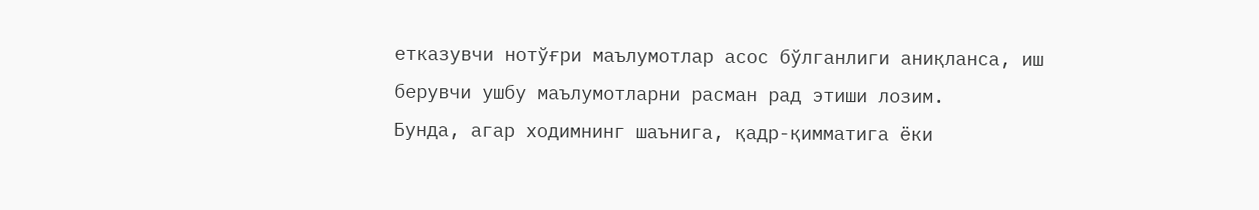етказувчи нотўғри маълумотлар асос бўлганлиги аниқланса, иш берувчи ушбу маълумотларни расман рад этиши лозим.
Бунда, агар ходимнинг шаънига, қадр-қимматига ёки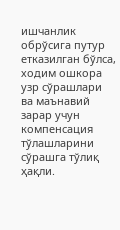ишчанлик обрўсига путур етказилган бўлса, ходим ошкора узр сўрашлари ва маънавий зарар учун компенсация тўлашларини сўрашга тўлиқ ҳақли.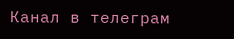Канал в телеграм